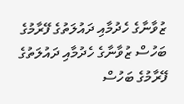ޒުވާނާގެ ހެދުމާއި ދައުލަތުގެ ފޭރާމުގެ ބަހުސް ޒުވާނާގެ ހެދުމާއި ދައުލަތުގެ ފޭރާމުގެ ބަހުސް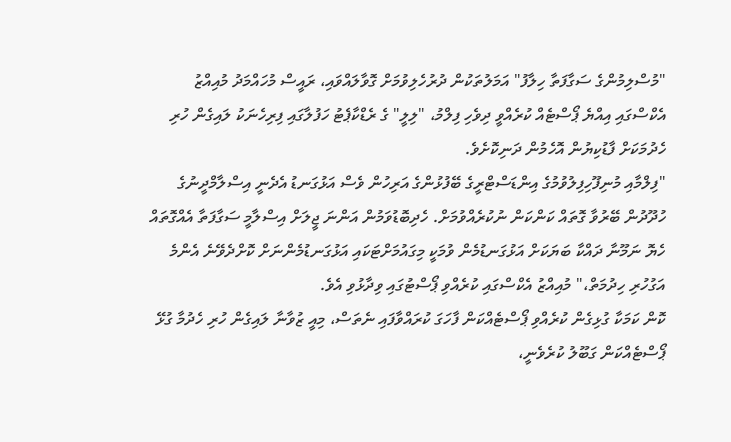"މުސްލިމުންގެ ސަގާފަތާ ހިލާފު" އަމަލުތަކުން ދުރުހެލިވުމަށް ގޮވާލައްވައި، ރައީސް މުހައްމަދު މުއިއްޒު އެކްސްގައި އިއްޔެ ޕޯސްޓެއް ކުރެއްވީ ދިވެހި ފިލްމު، "ލިލީ" ގެ ރެޑްކާޕެޓު ހަފުލާގައި ފިރިހެނަކު ލައިގެން ހުރި ހެދުމަކަށް ފާޑުކިޔުން އޮހެމުން ދަނިކޮށެވެ.
"ފިލްމާއި މުނިފޫހިފިލުވުމުގެ އިންޑަސްޓްރީގެ ބޭފުޅުންގެ އަރިހުން ވެސް އަޅުގަނޑު އެދެނީ އިސްލާމްދީނުގެ ހުދޫދުން ބޭރުވާ ގޮތައް ކަންކަން ނުކުރެއްވުމަށް. ހެދިބޮޑުވަމުން އަންނަ ޖީލަށް އިސްލާމީ ސަގާފަތާ އެއްގޮތައް ހެޔޮ ނަމޫނާ ދައްކާ ބަޔަކަށް އަޅުގަނޑުމެން ވުމަކީ މިގައުމަށްޓަކައި އަޅުގަނޑުމެންނަށް ކޮށްދެވޭނެ އެންމެ އަގުހުރި ހިދުމަތް،" މުއިއްޒު އެކްސްގައި ކުރެއްވި ޕޯސްޓުގައި ވިދާޅުވި އެވެ.
ކޮން ކަމަކާ ގުޅިގެން ކުރެއްވި ޕޯސްޓެއްކަން ފާހަގަ ކުރައްވާފައި ނެތަސް، މިއީ ޒުވާނާ ލައިގެން ހުރި ހެދުމާ ގުޅޭ ޕޯސްޓެއްކަން ގަބޫލު ކުރެވެނީ،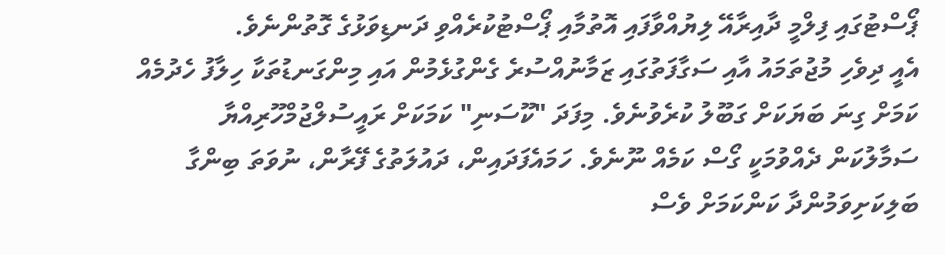ޕޯސްޓުގައި ފިލްމީ ދާއިރާއޭ ލިޔުއްވާފައި އޮތުމާއި ޕޯސްޓުކުރެއްވި ދަނޑިވަޅުގެ ގޮތުންނެވެ.
އެއީ ދިވެހި މުޖުތަމައު އާއި ސަގާފަތުގައި ޒަމާނުއްސުރެ ގެންގުޅެމުން އައި މިންގަނޑުތަކާ ހިލާފު ހެދުމެއް ކަމަށް ގިނަ ބަޔަކަށް ގަބޫލު ކުރެވުނެވެ. މިފަދަ "ކޫސަނި" ކަމަކަށް ރައީސުލްޖުމްހޫރިއްޔާ ސަމާލުކަން ދެއްވުމަކީ ގޯސް ކަމެއް ނޫނެވެ. ހަމައެފަދައިން، ދައުލަތުގެ ފޭރާން، ނުވަތަ ބިންގާ ބަލިކަށިވަމުންދާ ކަންކަމަށް ވެސް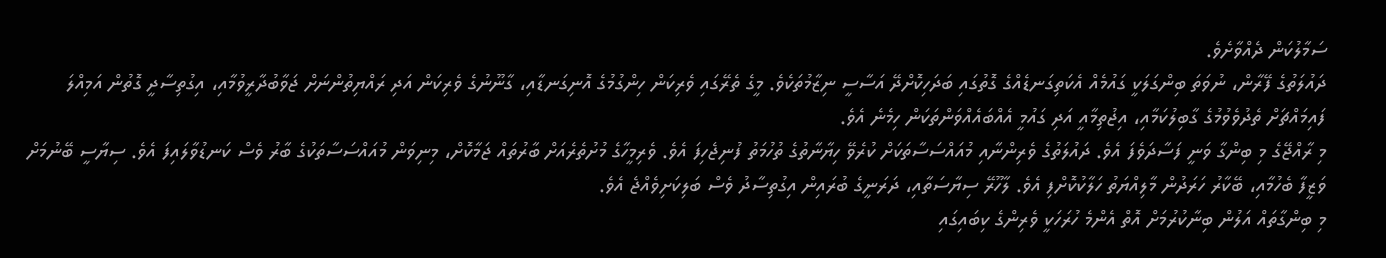ސަމާލުކަން ދެއްވާށެވެ.
ދައުލަތުގެ ފޭރާން، ނުވަތަ ބިންގަލަކީ ގައުމެއް އެކަތިގަނޑެއްގެ ގޮތުގައި ބަދަހިކޮށްދޭ އަސާސީ ނިޒާމުތަކެވެ. މީގެ ތެރޭގައި ވެރިކަން ހިންގުމުގެ އޮނިގަނޑާއި، ގާނޫނުގެ ވެރިކަން އަދި ރައްޔިތުންނަށް ޖަވާބުދާރީވުމާއި، އިގުތިސާދީ ގޮތުން އަމިއްލަ ފައިމައްޗަށް ތެދުވެވުމުގެ ގާބިލުކަމާއި، އިޖުތިމާއީ އަދި ގައުމީ އެއްބައެއްވަންތަކަން ހިމެނެ އެވެ.
މި ރާއްޖޭގެ މި ބިންގާ ވަނީ ފަސާދަވެފަ އެވެ. ދައުލަތުގެ ވެރިންނާއި މުއައްސަސާތަކަށް ކުރެވޭ ހިޔާނާތުގެ ތުހުމަތު ފުނިޖެހިފަ އެވެ. ވެރިމީހާގެ މުށުތެރެއަށް ބާރުތައް ޖަމާކޮށް، މިނިވަން މުއައްސަސާތަކުގެ ބާރު ވެސް ކަނޑުވާލައިފަ އެވެ. ސިޔާސީ ބޭނުމަށް ވަޒީފާ ބެހުމާއި، ބޭކާރު ހަރަދުން މާލިއްޔަތު ހަލާކުކޮށްފި އެވެ. ލާހޫރޭ ސިޔާސަތާއި، ދަރަނީގެ ބުރައިން އިގުތިސާދު ވެސް ބަލިކަށިވެއްޖެ އެވެ.
މި ބިންގާތައް އަލުން ބިނާކުރުމަށް އޮތް އެންމެ ހުރަހަކީ ވެރިންގެ ކިބައިގައި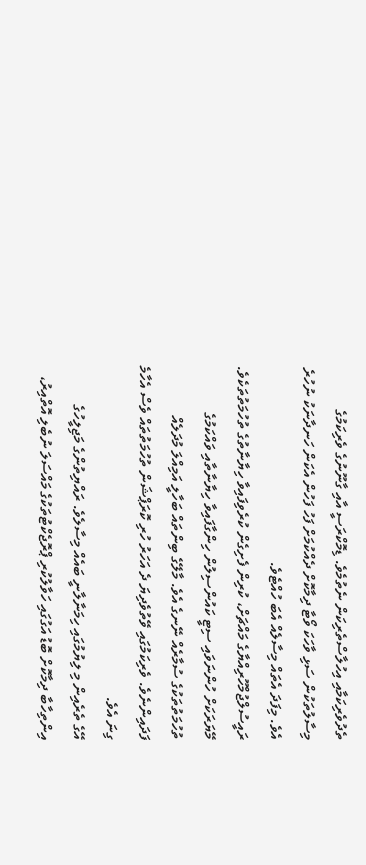ތެދުވެރިކަމާއި އިހުލާސްތެރިކަން ނެތުމެވެ. ޑިމޮކްރަސީ އާއި ގާނޫނުގެ ވެރިކަމުގެ މިސާލުތަކުން ސަޅި ވާހަކަ ވޯޓާ ދިމާކޮށް ދެއްކުމަށް ފަހު ފަހުން އެކަން ހަނދާނަކު ނުހުރެ އެވެ. މިފަދަ އެތައް މިސާލެއް އެބަ ހުއްޓެވެ.
ރައީސުލްޖުމްހޫރިއްޔާގެ މައްޗަށް، ކުރިން ފެށިގެން ކުރެވިފައިވާ ހިޔާނާތުގެ ތުހުމަތުތަކެވެ. މޭޔަރަކަށް ހުންނަވައި ސިޓީ ކައުންސިލުން ހިންގާފައިވާ ހިޔާނާތާއި ވައްކަމުގެ ތުހުމަތުތަކުގެ ސުމާރެއް ނޭނގެ އެވެ. މާލޭގެ ބިންތައް ބަހާލީ އަމިއްލަ މުދަލެއް ފަދައިންނެވެ. ވެރިކަމުގައި ވޭތުވެދިޔަ ދެ އަހަރު ހުރި ކޮރަޕްޝަން ތުހުމަތުތައް ވެސް އެހާމެ ގިނަ އެވެ.
އޭގެ ތެރެއިން މި ލިޔުމުގައި ހިމަނާލާނީ ބައެއް މިސާލެވެ. ރައްޔިތުންގެ މަޖިލީހުގެ އިންތިހާބާ ދިމާކޮށް ބޮޑު އަގުގައި ހަވާލުކުރި ޕްރޮޖެކްޓުތަކުގެ މައްސަލަ ނުބެލި އޮތްއިރު،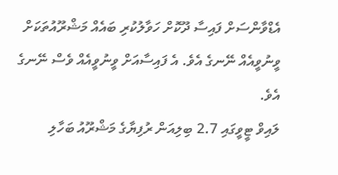އެޑްވާންސަށް ފައިސާ ދޫކޮށް ހަވާލުކުރި ބައެއް މަޝްރޫއުތަކަށް ވީނުވީއެއް ނޭނގެ އެވެ. އެ ފައިސާއަށް ވީނުވީއެއް ވެސް ނޭނގެ އެވެ.
ލައިވް ޓީވީގައި 2.7 ބިލިއަން ރުފިޔާގެ މަޝްރޫއު ބަހާލި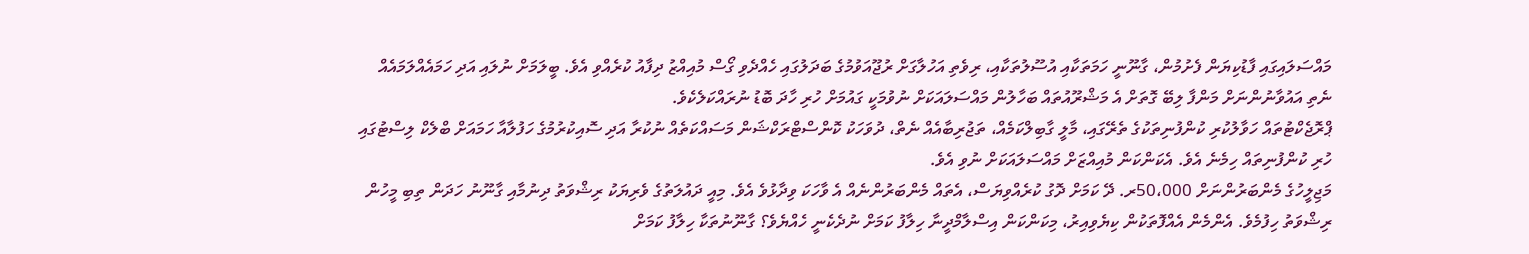މައްސަލައިގައި ފާޑުކިޔަން ފެށުމުން، ގާނޫނީ ހަމަތަކާއި އުސޫލުތަކާއި، ރިވެތި އަހުލާގަށް ރުޖޫއަވުމުގެ ބަދަލުގައި ހެއްދެވި ގޯސް މުއިއްޒު ދިފާއު ކުރެއްވި އެވެ. ބީލަމަށް ނުލައި އަދި ހަމައެއްލަމައެއް ނެތި އައުވާނުންނަށް މަންފާ ލިބޭ ގޮތަށް އެ މަޝްރޫއުތައް ބަހާލުން މައްސަލައަކަށް ނުވުމަކީ ގައުމަށް ހުރި ހާދަ ބޮޑު ނުރައްކަލެކެވެ.
ޕްރޮޖެކްޓުތައް ހަވާލުކުރި ކުންފުނިތަކުގެ ތެރޭގައި، މާލީ ގާބިލްކަމެއް، ތަޖުރިބާއެއް ނެތް، ދުވަހަކު ކޮންސްޓްރަކްޝަން މަސައްކަތެއް ނުކުރާ އަދި ސޮއިކުރުމުގެ ހަފުލާއާ ހަމައަށް ބްލެކް ލިސްޓުގައި ހުރި ކުންފުނިތައް ހިމެނެ އެވެ. އެކަންކަން މުއިއްޒަށް މައްސަލައަކަށް ނުވި އެވެ.
މަޖިލީހުގެ މެންބަރުންނަށް 50،000ރ. ދޭ ކަމަށް ދޮގު ކުރެއްވިޔަސް، އެތައް މެންބަރުންނެއް އެ ވާހަކަ ވިދާޅުވެ އެވެ. މިއީ ދައުލަތުގެ ވެރިޔަކު ރިޝްވަތު ދިނުމާއި ގާނޫނު ހަދަން ތިބި މީހުން ރިޝްވަތު ހިފުމެވެ. އެންމެން އެއްފޮތަކުން ކިޔެވިއިރު، މިކަންކަން އިސްލާމްދީނާ ހިލާފު ކަމަށް ނުދެކެނީ ހެއްޔެވެ؟ ގާނޫނުތަކާ ހިލާފު ކަމަށް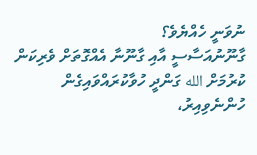ނުވަނީ ހެއްޔެވެ؟
ގާނޫނުއަސާސީ އާއި ގާނޫނާ އެއްގޮތަށް ވެރިކަން ކުރުމަށް الله ގަންދީ ހުވާކުރައްވައިގެން ހުންނެވިއިރު،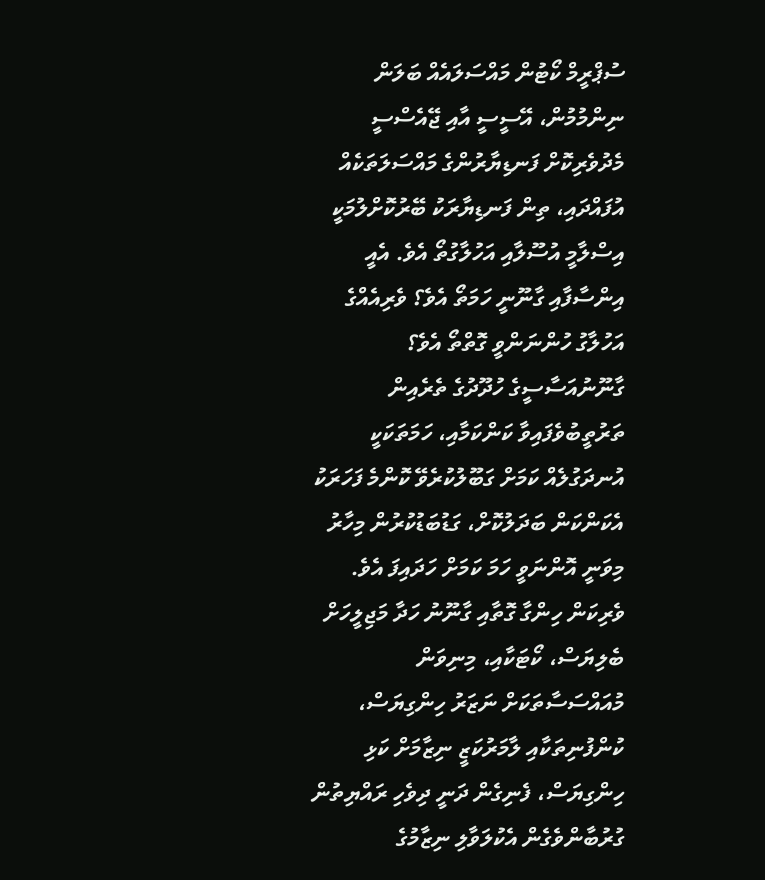ސުޕްރީމް ކޯޓުން މައްސަލައެއް ބަލަން ނިންމުމުން، އޭސީސީ އާއި ޖޭއެސްސީ މެދުވެރިކޮށް ފަނޑިޔާރުންގެ މައްސަލަތަކެއް އުފައްދައި، ތިން ފަނޑިޔާރަކު ބޭރުކޮށްލުމަކީ އިސްލާމީ އުސޫލާއި އަހުލާގުތޯ އެވެ. އެއީ އިންސާފާއި ގާނޫނީ ހަމަތޯ އެވެ؟ ވެރިއެއްގެ އަހުލާގު ހުންނަންވީ ގޮތްތޯ އެވެ؟
ގާނޫނުއަސާސީގެ ހުދޫދުގެ ތެރެއިން ތަރުތީބުވެފައިވާ ކަންކަމާއި، ހަމަތަކަކީ އުނދަގުލެއް ކަމަށް ގަބޫލުކުރެވޭ ކޮންމެ ފަހަރަކު އެކަންކަން ބަދަލުކޮށް، ގަޑުބަޑުކުރުން މިހާރު މިވަނީ އޮންނަވީ ހަމަ ކަމަށް ހަދައިފަ އެވެ. ވެރިކަން ހިންގާ ގޮތާއި ގާނޫނު ހަދާ މަޖިލީހަށް ބެލިޔަސް، ކޯޓަކާއި، މިނިވަން މުއައްސަސާތަކަށް ނަޒަރު ހިންގިޔަސް، ކުންފުނިތަކާއި ލާމަރުކަޒީ ނިޒާމަށް ކަޅި ހިންގިޔަސް، ފެނިގެން ދަނީ ދިވެހި ރައްޔިތުން ގުރުބާންވެގެން އެކުލަވާލި ނިޒާމުގެ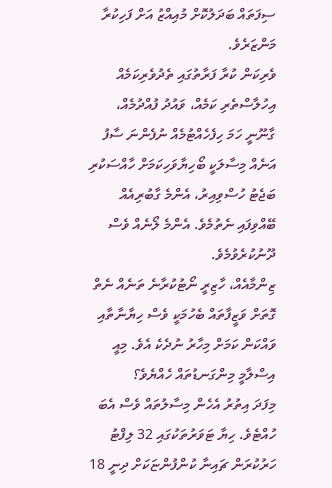ސިފަތައް ބަދަލުކޮށް މުއިއްޒު އަށް ފަހިކުރާ މަންޒަރެވެ.
ވެރިކަން ކުރާ ފަރާތުގައި ތެދުވެރިކަމެއް އިހުލާސްތެރި ކަމެއް، ވައުދު ފުއްދުމެއް، ގާނޫނީ ހަމަ ހިފެހެއްޓުމެއް ނުފެންނަ ސާފު އަނެއް މިސާލަކީ ބޯހިޔާވަހިކަމަށް ހާއްސަކުރި ބަޖެޓު ހުސްވިއިރު، އެންމެ ގާބުރިއެއް ބޭއްވިފައި ނެތުމެވެ. އެންމެ ލޯނެއް ވެސް ދޫނުކުރެވުމެވެ.
ޒިންމާއެއް، ހާޒިރީ ނޯޓުކުރާނެ ތަނެއް ނެތް ގޮތަށް ވަޒީފާތައް ބެހުމަކީ ވެސް ހިޔާނާތާއި ވައްކަން ކަމަށް މިހާރު ނުދެކެ އެވެ. މިއީ އިސްލާމީ މިންގަނޑުތައް ހެއްޔެވެ؟
މިފަދަ އިތުރު އެހެން މިސާލުތައް ވެސް އެބަ ހުއްޓެވެ. ހިޔާ ޓަވަރުތަކުގައި 32 ލިފްޓު ހަރުކުރަން ޗައިނާ ކުންފުންޏަކަށް ދިނީ 18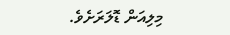މިލިއަން ޑޮލަރަށެވެ.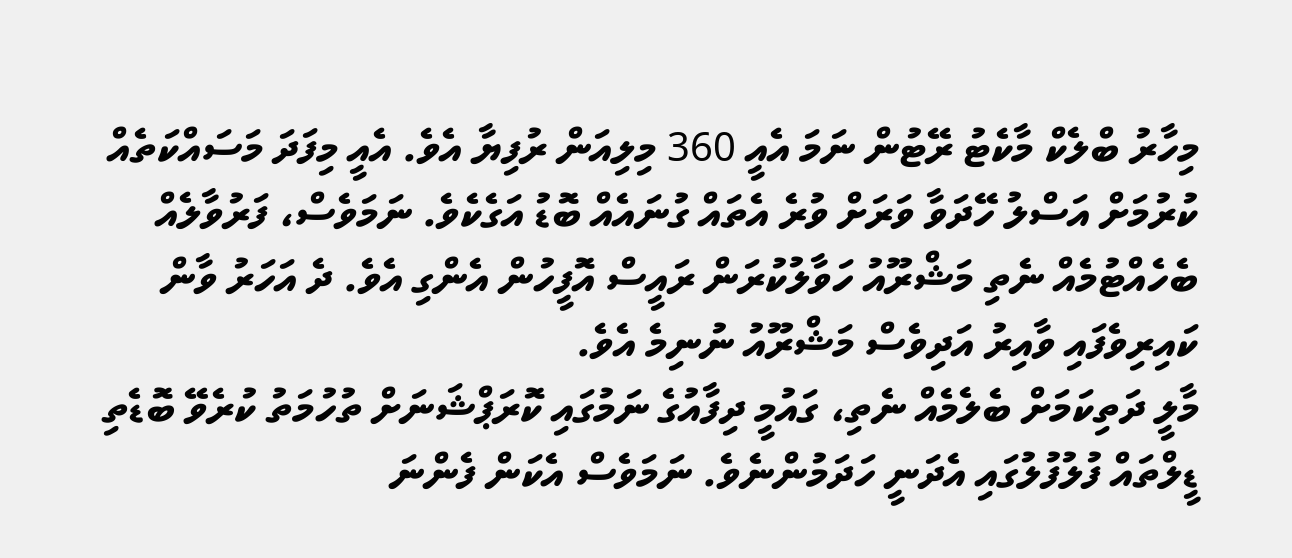މިހާރު ބްލެކް މާކެޓު ރޭޓުން ނަމަ އެއީ 360 މިލިއަން ރުފިޔާ އެވެ. އެއީ މިފަދަ މަސައްކަތެއް ކުރުމަށް އަސްލު ހޭދަވާ ވަރަށް ވުރެ އެތައް ގުނައެއް ބޮޑު އަގެކެވެ. ނަމަވެސް، ފަރުވާލެއް ބެހެއްޓުމެއް ނެތި މަޝްރޫއު ހަވާލުކުރަން ރައީސް އޮފީހުން އެންގި އެވެ. ދެ އަހަރު ވާން ކައިރިވެފައި ވާއިރު އަދިވެސް މަޝްރޫއު ނުނިމެ އެވެ.
މާލީ ދަތިކަމަށް ބެލެމެއް ނެތި، ގައުމީ ދިފާއުގެ ނަމުގައި ކޮރަޕްޝަނަށް ތުހުމަތު ކުރެވޭ ބޮޑެތި ޑީލްތައް ފުލުފުލުގައި އެދަނީ ހަދަމުންނެވެ. ނަމަވެސް އެކަން ފެންނަ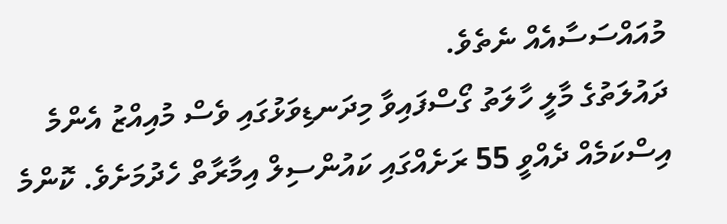މުއައްސަސާއެއް ނެތެވެ.
ދައުލަތުގެ މާލީ ހާލަތު ގޯސްފައިވާ މިދަނޑިވަޅުގައި ވެސް މުއިއްޒު އެންމެ އިސްކަމެއް ދެއްވީ 55 ރަށެއްގައި ކައުންސިލް އިމާރާތް ހެދުމަށެވެ. ކޮންމެ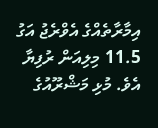އިމާރާތެއްގެ އެވްރެޖު އަގު 11.5 މިލިއަން ރުފިޔާ އެވެ. މުޅި މަޝްރޫއުގެ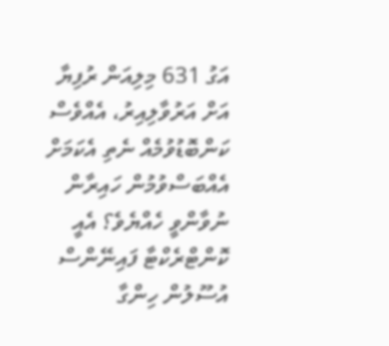އަގު 631 މިލިއަން ރުފިޔާ އަށް އަރުވާލިއިރު، އެއްވެސް ކަންބޮޑުވުމެއް ނެތި އެކަމަށް އެއްބަސްވުމުން ހައިރާން ނުވާންވީ ހެއްޔެވެ؟ އެއީ ކޮންޓްރެކްޓާ ފައިނޭންސް އުސޫލުން ހިންގާ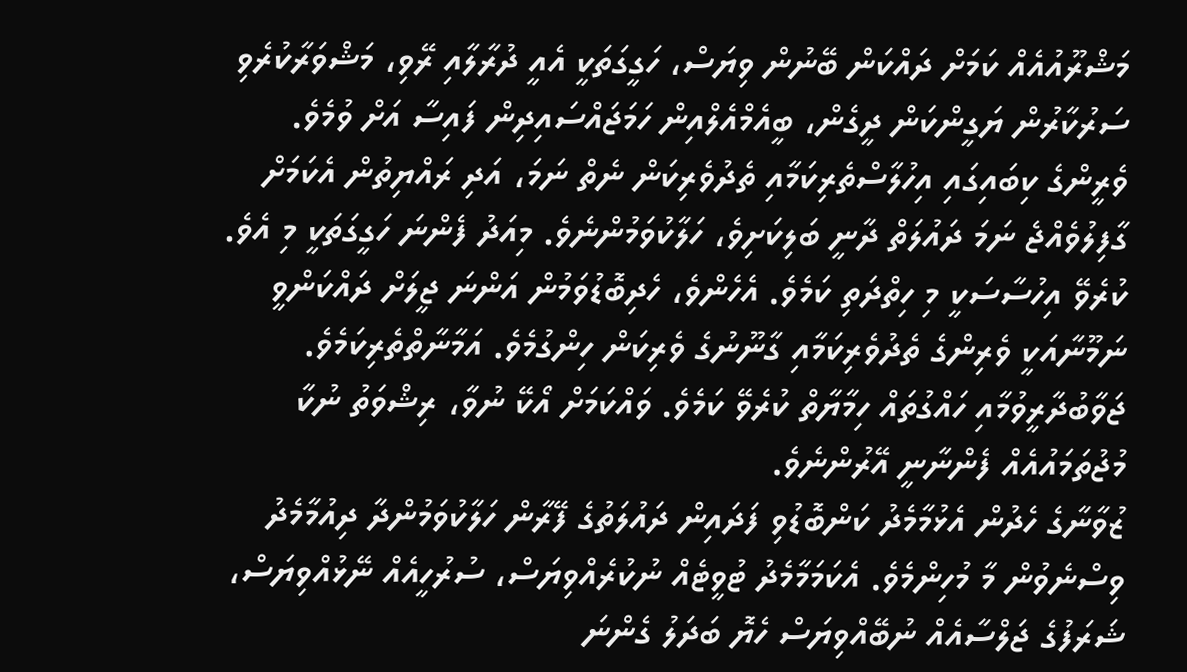މަޝްރޫއުއެއް ކަމަށް ދައްކަން ބޭނުން ވިޔަސް، ހަގީގަތަކީ އެއީ ދުރާލާއި ރޭވި، މަޝްވަރާކުރެވި ސަރުކާރުން ޔަގީންކަން ދީގެން، ބީއެމްއެލްއިން ހަމަޖައްސައިދިން ފައިސާ އަށް ވުމެވެ.
ވެރީންގެ ކިބައިގައި އިހުލާސްތެރިކަމާއި ތެދުވެރިކަން ނެތް ނަމަ، އަދި ރައްޔިތުން އެކަމަށް ގާފިލުވެއްޖެ ނަމަ ދައުލަތް ދާނީ ބަލިކަށިވެ، ހަލާކުވަމުންނެވެ. މިއަދު ފެންނަ ހަގީގަތަކީ މި އެވެ. ކުރެވޭ އިހުސާސަކީ މި ހިތްދަތި ކަމެވެ. އެހެންވެ، ހެދިބޮޑުވަމުން އަންނަ ޖީލަށް ދައްކަންވީ ނަމޫނާއަކީ ވެރިންގެ ތެދުވެރިކަމާއި ގާނޫނުގެ ވެރިކަން ހިންގުމެވެ. އަމާނާތްތެރިކަމެވެ. ޖަވާބުދާރީވުމާއި ހައްގުތައް ހިމާޔާތް ކުރެވޭ ކަމެވެ. ވައްކަމަށް އޯކޭ ނުވާ، ރިޝްވަތު ނުކާ މުޖުތަމައުއެއް ފެންނާނީ އޭރުންނެވެ.
ޒުވާނާގެ ހެދުން އެޅުމާމެދު ކަންބޮޑުވި ފަދައިން ދައުލަތުގެ ފޭރާން ހަލާކުވަމުންދާ ދިއުމާމެދު ވިސްނެވުން މާ މުހިންމެވެ. އެކަމަމާމެދު ޓުވީޓެއް ނުކުރެއްވިޔަސް، ސުރުހީއެއް ނޭޅުއްވިޔަސް، ޝަރަފުގެ ޖަލްސާއެއް ނުބޭއްވިޔަސް ހެޔޮ ބަދަލު ގެންނަ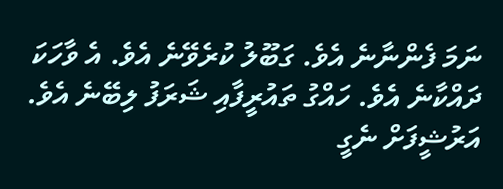ނަމަ ފެންނާނެ އެވެ. ގަބޫލު ކުރެވޭނެ އެވެ. އެ ވާހަކަ ދައްކާނެ އެވެ. ހައްގު ތައުރީފާއި ޝަރަފު ލިބޭނެ އެވެ.
އަރުޝީފަށް ނެގީ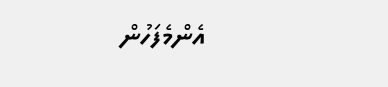އެންމެފަހުން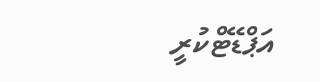އަޕްޑޭޓްކުރީ